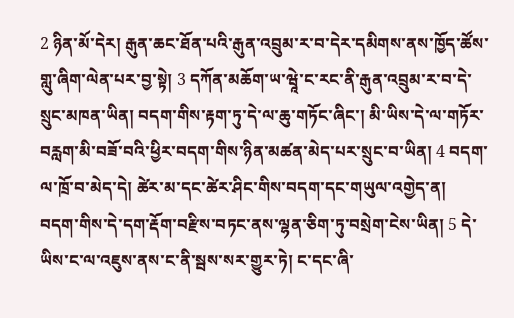2 ཉིན་མོ་དེར། རྒུན་ཆང་ཐོན་པའི་རྒུན་འབྲུམ་ར་བ་དེར་དམིགས་ནས་ཁྱོད་ཚོས་གླུ་ཞིག་ལེན་པར་བྱ་སྟེ། 3 དཀོན་མཆོག་ཡ་ཝཱེ་ང་རང་ནི་རྒུན་འབྲུམ་ར་བ་དེ་སྲུང་མཁན་ཡིན། བདག་གིས་རྟག་ཏུ་དེ་ལ་ཆུ་གཏོང་ཞིང་། མི་ཡིས་དེ་ལ་གཏོར་བརླག་མི་བཟོ་བའི་ཕྱིར་བདག་གིས་ཉིན་མཚན་མེད་པར་སྲུང་བ་ཡིན། 4 བདག་ལ་ཁྲོ་བ་མེད་དེ། ཚེར་མ་དང་ཚེར་ཤིང་གིས་བདག་དང་གཡུལ་འགྱེད་ན། བདག་གིས་དེ་དག་རྡོག་བརྫིས་བཏང་ནས་ལྷན་ཅིག་ཏུ་བསྲེག་ངེས་ཡིན། 5 དེ་ཡིས་ང་ལ་འཇུས་ནས་ང་ནི་སྦས་སར་གྱུར་ཏེ། ང་དང་ཞི་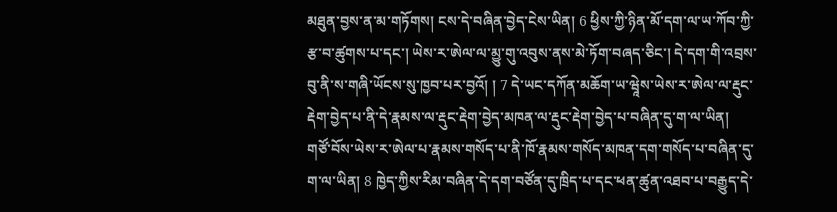མཐུན་བྱས་ན་མ་གཏོགས། ངས་དེ་བཞིན་བྱེད་ངེས་ཡིན། 6 ཕྱིས་ཀྱི་ཉིན་མོ་དག་ལ་ཡ་ཀོབ་ཀྱི་རྩ་བ་ཚུགས་པ་དང་། ཡེས་ར་ཨེལ་ལ་མྱུ་གུ་འབུས་ནས་མེ་ཏོག་བཞད་ཅིང་། དེ་དག་གི་འབྲས་བུ་ནི་ས་གཞི་ཡོངས་སུ་ཁྱབ་པར་བྱའོ། ། 7 དེ་ཡང་དཀོན་མཆོག་ཡ་ཝཱེས་ཡེས་ར་ཨེལ་ལ་རྡུང་རྡེག་བྱེད་པ་ནི་དེ་རྣམས་ལ་རྡུང་རྡེག་བྱེད་མཁན་ལ་རྡུང་རྡེག་བྱེད་པ་བཞིན་དུ་ག་ལ་ཡིན། གཙོ་བོས་ཡེས་ར་ཨེལ་པ་རྣམས་གསོད་པ་ནི་ཁོ་རྣམས་གསོད་མཁན་དག་གསོད་པ་བཞིན་དུ་ག་ལ་ཡིན། 8 ཁྱེད་ཀྱིས་རིམ་བཞིན་དེ་དག་བཙོན་དུ་ཁྲིད་པ་དང་ཕན་ཚུན་འཐབ་པ་བརྒྱུད་དེ་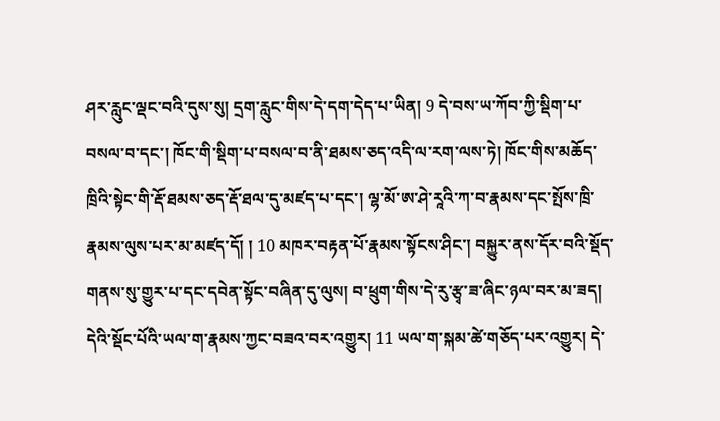ཤར་རླུང་ལྡང་བའི་དུས་སུ། དྲག་རླུང་གིས་དེ་དག་དེད་པ་ཡིན། 9 དེ་བས་ཡ་ཀོབ་ཀྱི་སྡིག་པ་བསལ་བ་དང་། ཁོང་གི་སྡིག་པ་བསལ་བ་ནི་ཐམས་ཅད་འདི་ལ་རག་ལས་ཏེ། ཁོང་གིས་མཆོད་ཁྲིའི་སྟེང་གི་རྡོ་ཐམས་ཅད་རྡོ་ཐལ་དུ་མཛད་པ་དང་། ལྷ་མོ་ཨ་ཤེ་རཱའི་ཀ་བ་རྣམས་དང་སྤོས་ཁྲི་རྣམས་ལུས་པར་མ་མཛད་དོ། ། 10 མཁར་བརྟན་པོ་རྣམས་སྟོངས་ཤིང་། བསྐྱུར་ནས་དོར་བའི་སྡོད་གནས་སུ་གྱུར་པ་དང་དབེན་སྟོང་བཞིན་དུ་ལུས། བ་ཕྲུག་གིས་དེ་རུ་རྩྭ་ཟ་ཞིང་ཉལ་བར་མ་ཟད། དེའི་སྡོང་པོའི་ཡལ་ག་རྣམས་ཀྱང་བཟའ་བར་འགྱུར། 11 ཡལ་ག་སྐམ་ཚེ་གཅོད་པར་འགྱུར། དེ་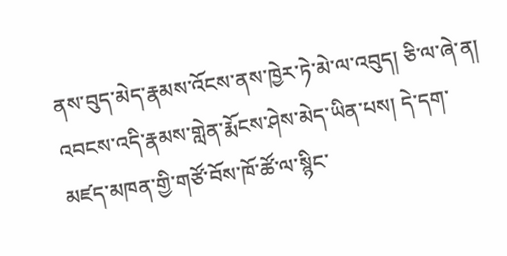ནས་བུད་མེད་རྣམས་འོངས་ནས་ཁྱེར་ཏེ་མེ་ལ་འབུད། ཅི་ལ་ཞེ་ན། འབངས་འདི་རྣམས་གླེན་རྨོངས་ཤེས་མེད་ཡིན་པས། དེ་དག་མཛད་མཁན་གྱི་གཙོ་བོས་ཁོ་ཚོ་ལ་སྙིང་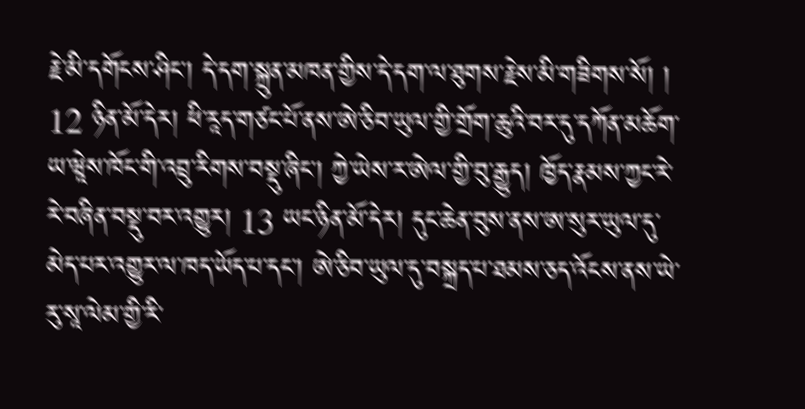རྗེ་མི་དགོངས་ཤིང་། དེ་དག་སྐྲུན་མཁན་གྱིས་དེ་དག་ལ་ཐུགས་རྗེས་མི་གཟིགས་སོ། །
12 ཉིན་མོ་དེར། ཕི་རཱད་གཙང་པོ་ནས་ཨེ་ཅིབ་ཡུལ་གྱི་གྲོག་ཆུའི་བར་དུ་དཀོན་མཆོག་ཡ་ཝཱེས་ཁོང་གི་འབྲུ་རིགས་བསྡུ་ཞིང་། ཀྱེ་ཡེས་ར་ཨེལ་གྱི་བུ་རྒྱུད། ཁྱོད་རྣམས་ཀྱང་རེ་རེ་བཞིན་བསྡུ་བར་འགྱུར། 13 ཡང་ཉིན་མོ་དེར། དུང་ཆེན་བུས་ནས་ཨ་སུར་ཡུལ་དུ་མེད་པར་འགྱུར་ལ་ཁད་ཡོད་པ་དང་། ཨེ་ཅིབ་ཡུལ་དུ་བསྐྲད་པ་ཐམས་ཅད་འོངས་ནས་ཡེ་རུ་སཱ་ལེམ་གྱི་རི་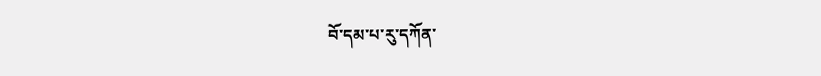བོ་དམ་པ་རུ་དཀོན་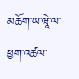མཆོག་ཡ་ཝཱེ་ལ་ཕྱག་འཚལ་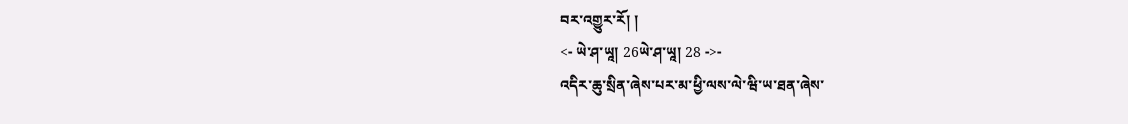བར་འགྱུར་རོ། །
<- ཡེ་ཤ་ཡཱ། 26ཡེ་ཤ་ཡཱ། 28 ->-
འདིར་ཆུ་སྲིན་ཞེས་པར་མ་ཕྱི་ལས་ལེ་ཝི་ཡ་ཐན་ཞེས་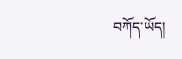བཀོད་ཡོད།